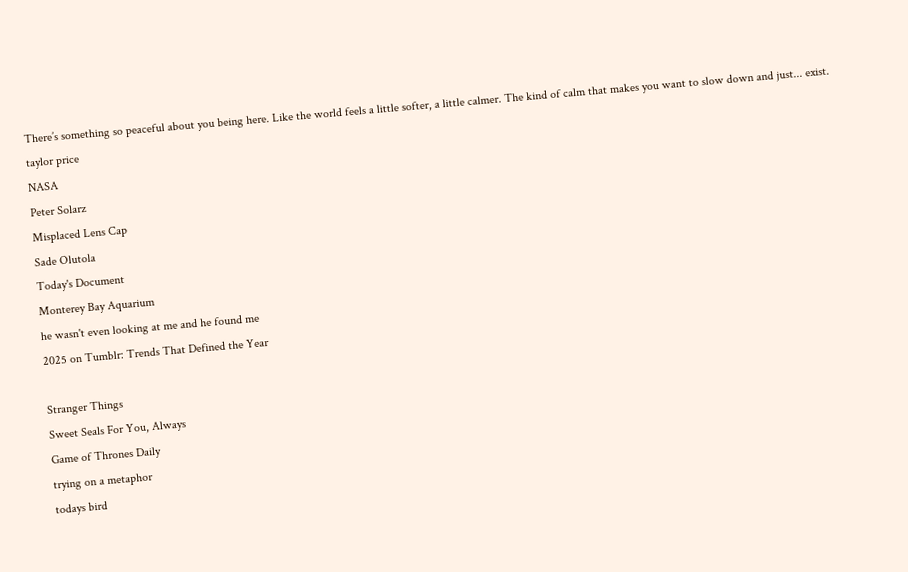There’s something so peaceful about you being here. Like the world feels a little softer, a little calmer. The kind of calm that makes you want to slow down and just... exist.
taylor price
NASA
Peter Solarz
Misplaced Lens Cap
Sade Olutola
Today's Document
Monterey Bay Aquarium
he wasn't even looking at me and he found me
2025 on Tumblr: Trends That Defined the Year

Stranger Things
Sweet Seals For You, Always
Game of Thrones Daily
trying on a metaphor
todays bird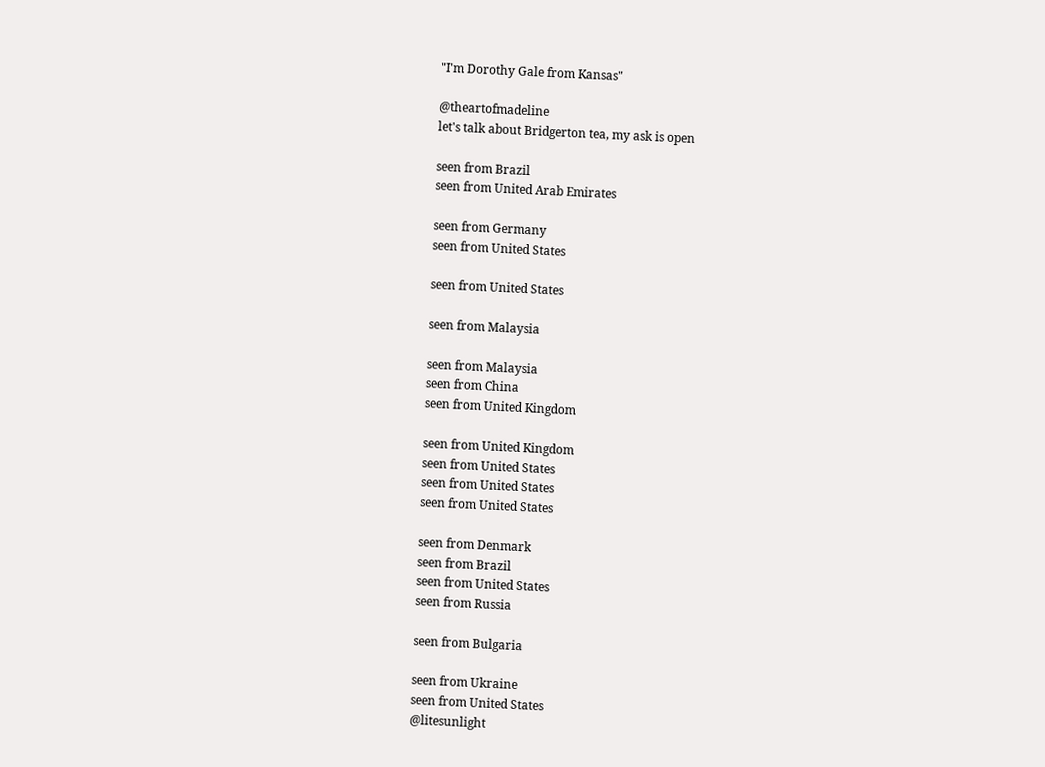"I'm Dorothy Gale from Kansas"

@theartofmadeline
let's talk about Bridgerton tea, my ask is open

seen from Brazil
seen from United Arab Emirates

seen from Germany
seen from United States

seen from United States

seen from Malaysia

seen from Malaysia
seen from China
seen from United Kingdom

seen from United Kingdom
seen from United States
seen from United States
seen from United States

seen from Denmark
seen from Brazil
seen from United States
seen from Russia

seen from Bulgaria

seen from Ukraine
seen from United States
@litesunlight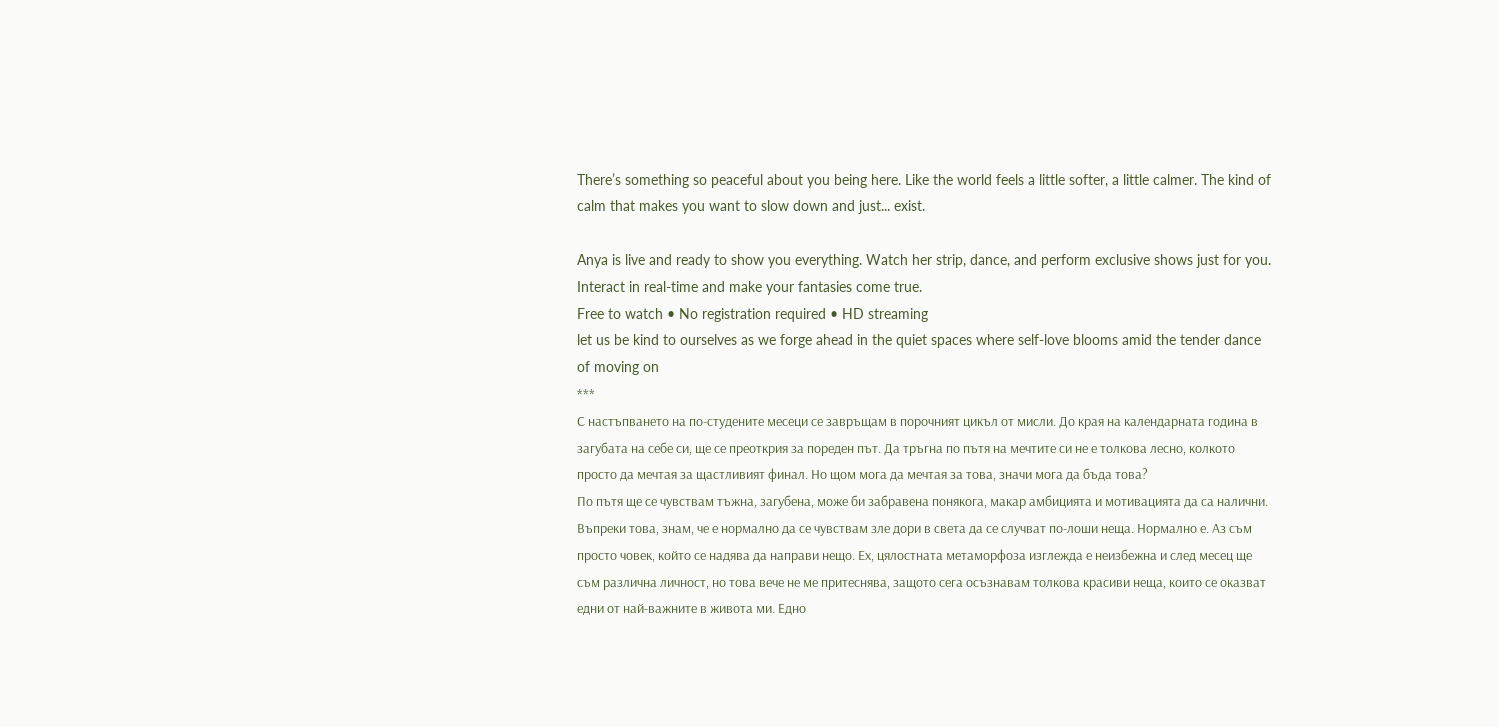There’s something so peaceful about you being here. Like the world feels a little softer, a little calmer. The kind of calm that makes you want to slow down and just... exist.

Anya is live and ready to show you everything. Watch her strip, dance, and perform exclusive shows just for you. Interact in real-time and make your fantasies come true.
Free to watch • No registration required • HD streaming
let us be kind to ourselves as we forge ahead in the quiet spaces where self-love blooms amid the tender dance of moving on
***
С настъпването на по-студените месеци се завръщам в порочният цикъл от мисли. До края на календарната година в загубата на себе си, ще се преоткрия за пореден път. Да тръгна по пътя на мечтите си не е толкова лесно, колкото просто да мечтая за щастливият финал. Но щом мога да мечтая за това, значи мога да бъда това?
По пътя ще се чувствам тъжна, загубена, може би забравена понякога, макар амбицията и мотивацията да са налични. Въпреки това, знам, че е нормално да се чувствам зле дори в света да се случват по-лоши неща. Нормално е. Аз съм просто човек, който се надява да направи нещо. Ех, цялостната метаморфоза изглежда е неизбежна и след месец ще съм различна личност, но това вече не ме притеснява, защото сега осъзнавам толкова красиви неща, които се оказват едни от най-важните в живота ми. Едно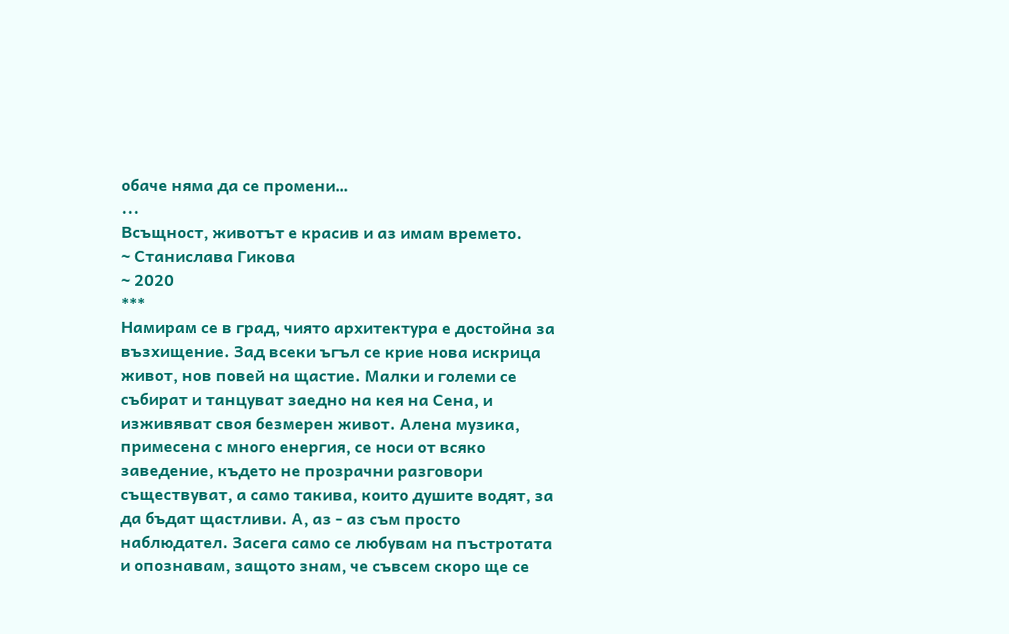обаче няма да се промени…
...
Всъщност, животът е красив и аз имам времето.
~ Станислава Гикова
~ 2020
***
Намирам се в град, чиято архитектура е достойна за възхищение. Зад всеки ъгъл се крие нова искрица живот, нов повей на щастие. Малки и големи се събират и танцуват заедно на кея на Сена, и изживяват своя безмерен живот. Алена музика, примесена с много енергия, се носи от всяко заведение, където не прозрачни разговори съществуват, а само такива, които душите водят, за да бъдат щастливи. А, аз - аз съм просто наблюдател. Засега само се любувам на пъстротата и опознавам, защото знам, че съвсем скоро ще се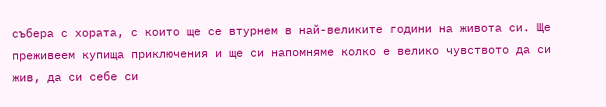събера с хората, с които ще се втурнем в най-великите години на живота си. Ще преживеем купища приключения и ще си напомняме колко е велико чувството да си жив, да си себе си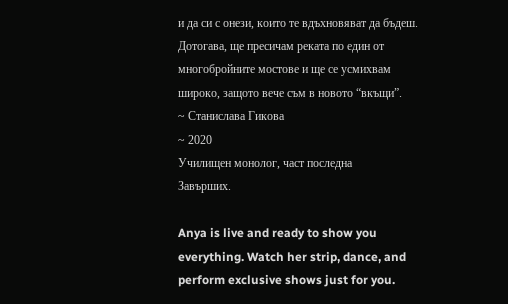и да си с онези, които те вдъхновяват да бъдеш. Дотогава, ще пресичам реката по един от многобройните мостове и ще се усмихвам широко, защото вече съм в новото “вкъщи”.
~ Станислава Гикова
~ 2020
Училищен монолог, част последна
Завърших.

Anya is live and ready to show you everything. Watch her strip, dance, and perform exclusive shows just for you.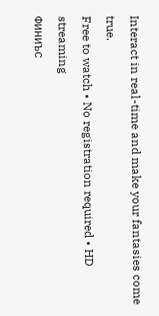Interact in real-time and make your fantasies come true.
Free to watch • No registration required • HD streaming
Финиъс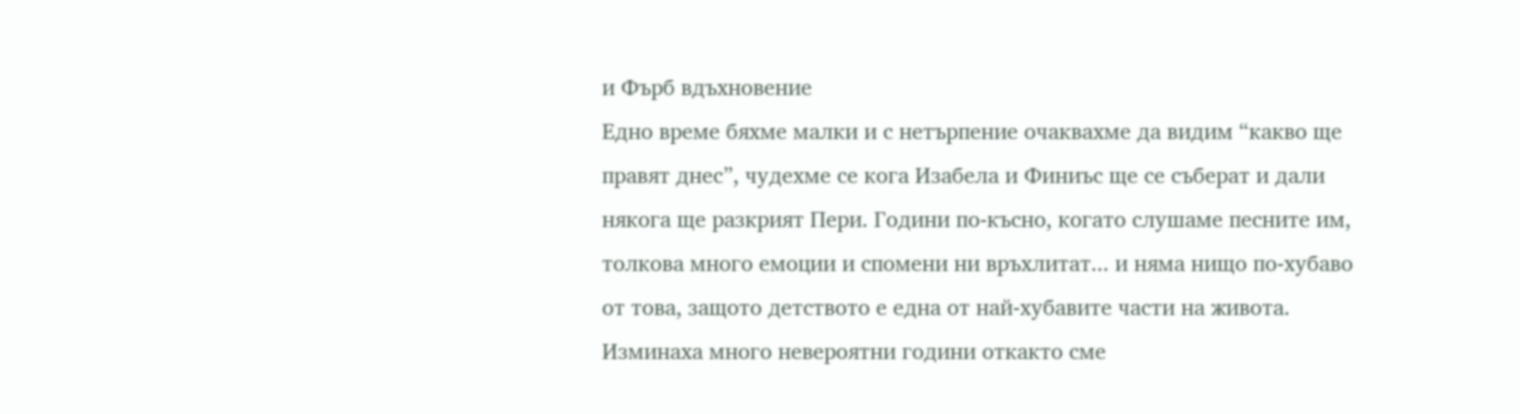и Фърб вдъхновение
Едно време бяхме малки и с нетърпение очаквахме да видим “какво ще правят днес”, чудехме се кога Изабела и Финиъс ще се съберат и дали някога ще разкрият Пери. Години по-късно, когато слушаме песните им, толкова много емоции и спомени ни връхлитат... и няма нищо по-хубаво от това, защото детството е една от най-хубавите части на живота. Изминаха много невероятни години откакто сме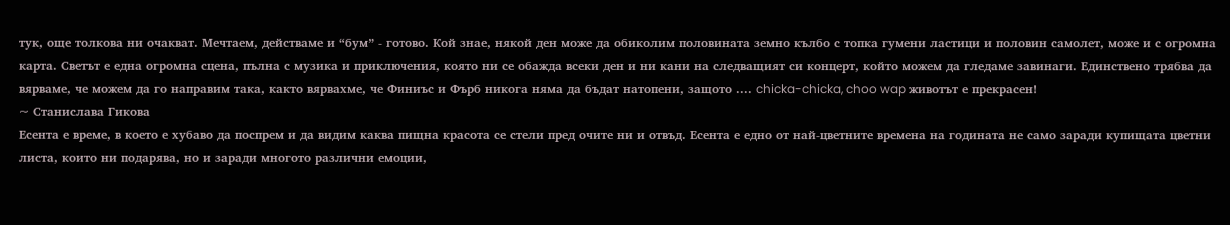тук, още толкова ни очакват. Мечтаем, действаме и “бум” - готово. Кой знае, някой ден може да обиколим половината земно кълбо с топка гумени ластици и половин самолет, може и с огромна карта. Светът е една огромна сцена, пълна с музика и приключения, която ни се обажда всеки ден и ни кани на следващият си концерт, който можем да гледаме завинаги. Единствено трябва да вярваме, че можем да го направим така, както вярвахме, че Финиъс и Фърб никога няма да бъдат натопени, защото .... chicka-chicka, choo wap животът е прекрасен!
~ Станислава Гикова
Есента е време, в което е хубаво да поспрем и да видим каква пищна красота се стели пред очите ни и отвъд. Есента е едно от най-цветните времена на годината не само заради купищата цветни листа, които ни подарява, но и заради многото различни емоции,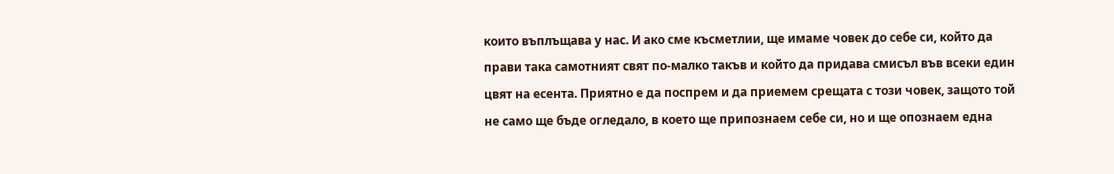които въплъщава у нас. И ако сме късметлии, ще имаме човек до себе си, който да прави така самотният свят по-малко такъв и който да придава смисъл във всеки един цвят на есента. Приятно е да поспрем и да приемем срещата с този човек, защото той не само ще бъде огледало, в което ще припознаем себе си, но и ще опознаем една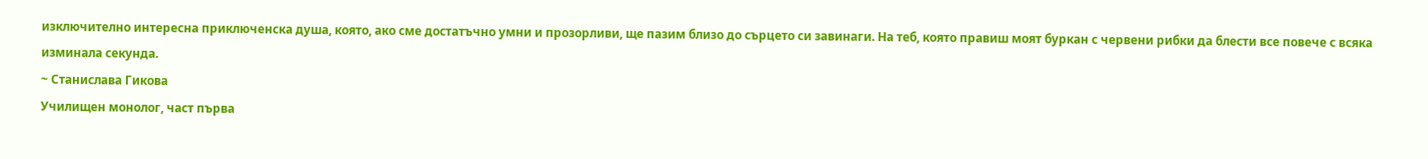изключително интересна приключенска душа, която, ако сме достатъчно умни и прозорливи, ще пазим близо до сърцето си завинаги. На теб, която правиш моят буркан с червени рибки да блести все повече с всяка изминала секунда.
~ Станислава Гикова
Училищен монолог, част първа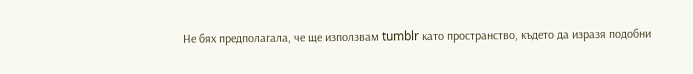Не бях предполагала, че ще използвам tumblr като пространство, където да изразя подобни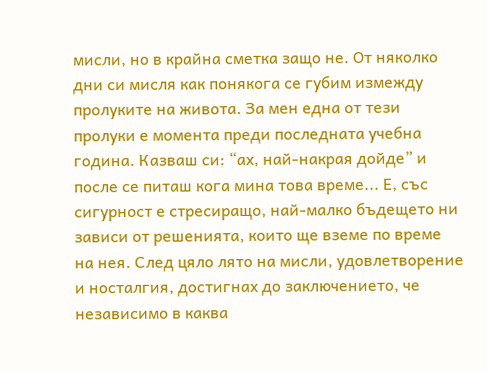мисли, но в крайна сметка защо не. От няколко дни си мисля как понякога се губим измежду пролуките на живота. За мен една от тези пролуки е момента преди последната учебна година. Казваш си: “ах, най-накрая дойде” и после се питаш кога мина това време... Е, със сигурност е стресиращо, най-малко бъдещето ни зависи от решенията, които ще вземе по време на нея. След цяло лято на мисли, удовлетворение и носталгия, достигнах до заключението, че независимо в каква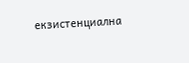екзистенциална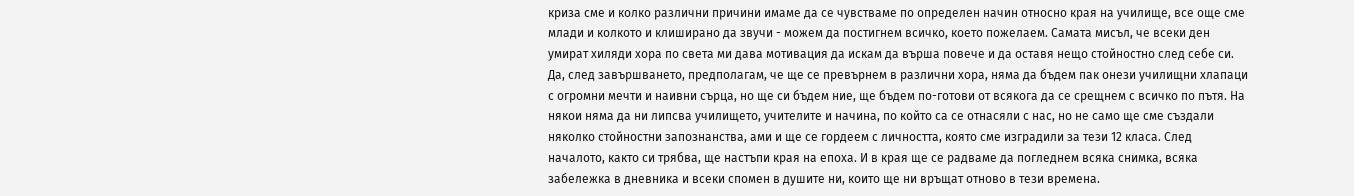криза сме и колко различни причини имаме да се чувстваме по определен начин относно края на училище, все още сме млади и колкото и клиширано да звучи - можем да постигнем всичко, което пожелаем. Самата мисъл, че всеки ден умират хиляди хора по света ми дава мотивация да искам да върша повече и да оставя нещо стойностно след себе си. Да, след завършването, предполагам, че ще се превърнем в различни хора, няма да бъдем пак онези училищни хлапаци с огромни мечти и наивни сърца, но ще си бъдем ние, ще бъдем по-готови от всякога да се срещнем с всичко по пътя. На някои няма да ни липсва училището, учителите и начина, по който са се отнасяли с нас, но не само ще сме създали няколко стойностни запознанства, ами и ще се гордеем с личността, която сме изградили за тези 12 класа. След началото, както си трябва, ще настъпи края на епоха. И в края ще се радваме да погледнем всяка снимка, всяка забележка в дневника и всеки спомен в душите ни, които ще ни връщат отново в тези времена.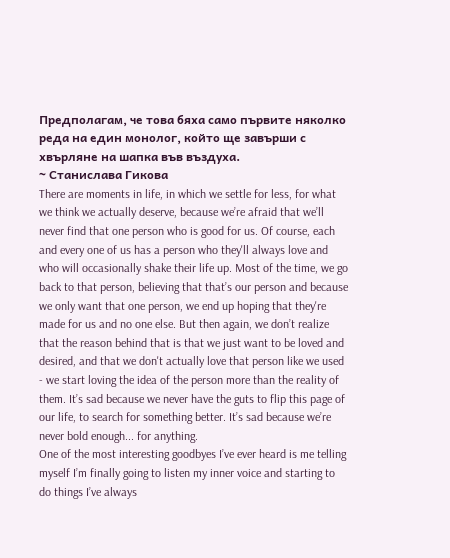Предполагам, че това бяха само първите няколко реда на един монолог, който ще завърши с хвърляне на шапка във въздуха.
~ Станислава Гикова
There are moments in life, in which we settle for less, for what we think we actually deserve, because we’re afraid that we’ll never find that one person who is good for us. Of course, each and every one of us has a person who they'll always love and who will occasionally shake their life up. Most of the time, we go back to that person, believing that that’s our person and because we only want that one person, we end up hoping that they're made for us and no one else. But then again, we don’t realize that the reason behind that is that we just want to be loved and desired, and that we don't actually love that person like we used - we start loving the idea of the person more than the reality of them. It’s sad because we never have the guts to flip this page of our life, to search for something better. It’s sad because we’re never bold enough... for anything.
One of the most interesting goodbyes I’ve ever heard is me telling myself I’m finally going to listen my inner voice and starting to do things I’ve always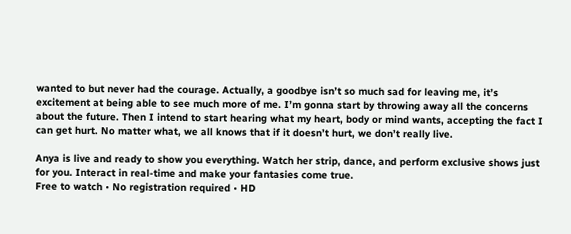wanted to but never had the courage. Actually, a goodbye isn’t so much sad for leaving me, it’s excitement at being able to see much more of me. I’m gonna start by throwing away all the concerns about the future. Then I intend to start hearing what my heart, body or mind wants, accepting the fact I can get hurt. No matter what, we all knows that if it doesn’t hurt, we don’t really live.

Anya is live and ready to show you everything. Watch her strip, dance, and perform exclusive shows just for you. Interact in real-time and make your fantasies come true.
Free to watch • No registration required • HD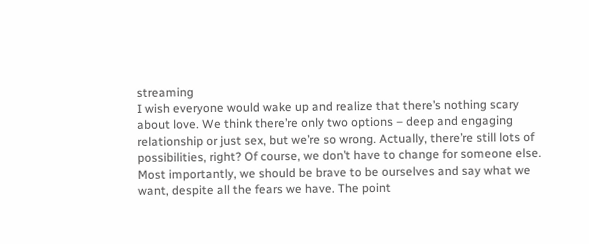streaming
I wish everyone would wake up and realize that there’s nothing scary about love. We think there’re only two options – deep and engaging relationship or just sex, but we’re so wrong. Actually, there’re still lots of possibilities, right? Of course, we don’t have to change for someone else. Most importantly, we should be brave to be ourselves and say what we want, despite all the fears we have. The point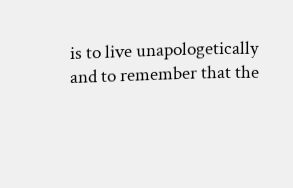is to live unapologetically and to remember that the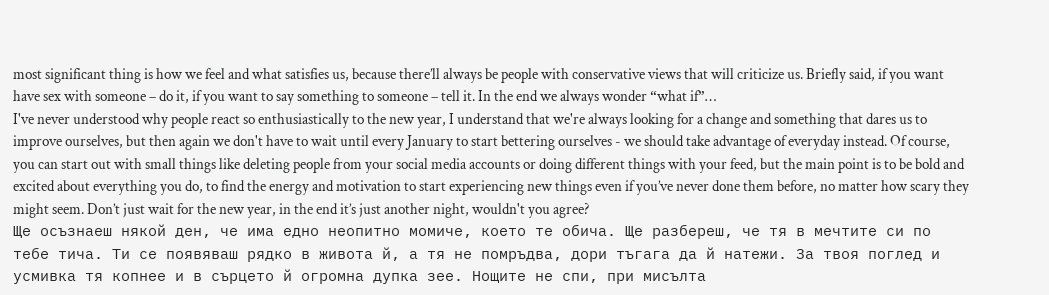most significant thing is how we feel and what satisfies us, because there’ll always be people with conservative views that will criticize us. Briefly said, if you want have sex with someone – do it, if you want to say something to someone – tell it. In the end we always wonder “what if”…
I've never understood why people react so enthusiastically to the new year, I understand that we're always looking for a change and something that dares us to improve ourselves, but then again we don't have to wait until every January to start bettering ourselves - we should take advantage of everyday instead. Of course, you can start out with small things like deleting people from your social media accounts or doing different things with your feed, but the main point is to be bold and excited about everything you do, to find the energy and motivation to start experiencing new things even if you’ve never done them before, no matter how scary they might seem. Don’t just wait for the new year, in the end it’s just another night, wouldn't you agree?
Ще осъзнаеш някой ден, че има едно неопитно момиче, което те обича. Ще разбереш, че тя в мечтите си по тебе тича. Ти се появяваш рядко в живота й, а тя не помръдва, дори тъгага да й натежи. За твоя поглед и усмивка тя копнее и в сърцето й огромна дупка зее. Нощите не спи, при мисълта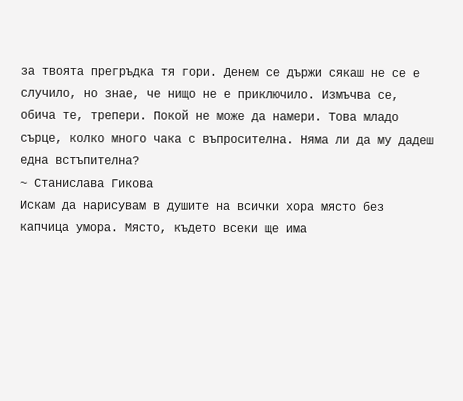за твоята прегръдка тя гори. Денем се държи сякаш не се е случило, но знае, че нищо не е приключило. Измъчва се, обича те, трепери. Покой не може да намери. Това младо сърце, колко много чака с въпросителна. Няма ли да му дадеш една встъпителна?
~ Станислава Гикова
Искам да нарисувам в душите на всички хора място без капчица умора. Място, където всеки ще има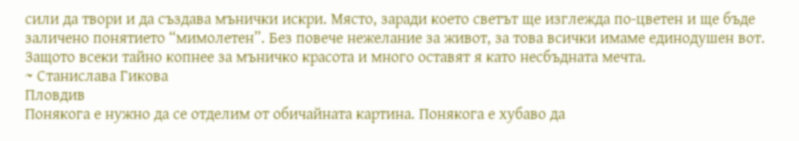сили да твори и да създава мънички искри. Място, заради което светът ще изглежда по-цветен и ще бъде заличено понятието “мимолетен”. Без повече нежелание за живот, за това всички имаме единодушен вот. Защото всеки тайно копнее за мъничко красота и много оставят я като несбъдната мечта.
~ Станислава Гикова
Пловдив
Понякога е нужно да се отделим от обичайната картина. Понякога е хубаво да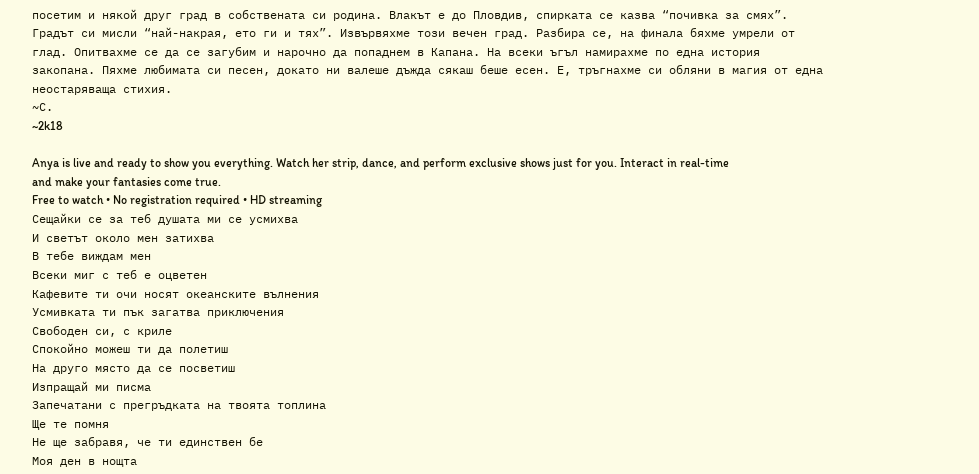посетим и някой друг град в собствената си родина. Влакът е до Пловдив, спирката се казва “почивка за смях”. Градът си мисли “най-накрая, ето ги и тях”. Извървяхме този вечен град. Разбира се, на финала бяхме умрели от глад. Опитвахме се да се загубим и нарочно да попаднем в Капана. На всеки ъгъл намирахме по една история закопана. Пяхме любимата си песен, докато ни валеше дъжда сякаш беше есен. Е, тръгнахме си обляни в магия от една неостаряваща стихия.
~С.
~2k18

Anya is live and ready to show you everything. Watch her strip, dance, and perform exclusive shows just for you. Interact in real-time and make your fantasies come true.
Free to watch • No registration required • HD streaming
Сещайки се за теб душата ми се усмихва
И светът около мен затихва
В тебе виждам мен
Всеки миг с теб е оцветен
Кафевите ти очи носят океанските вълнения
Усмивката ти пък загатва приключения
Свободен си, с криле
Спокойно можеш ти да полетиш
На друго място да се посветиш
Изпращай ми писма
Запечатани с прегръдката на твоята топлина
Ще те помня
Не ще забравя, че ти единствен бе
Моя ден в нощта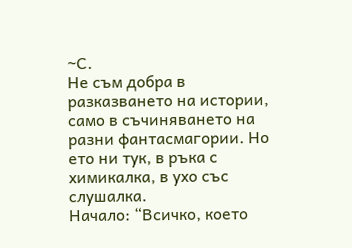~С.
Не съм добра в разказването на истории, само в съчиняването на разни фантасмагории. Но ето ни тук, в ръка с химикалка, в ухо със слушалка.
Начало: “Всичко, което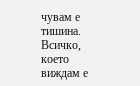чувам е тишина. Всичко, което виждам е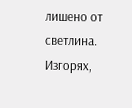лишено от светлина. Изгорях,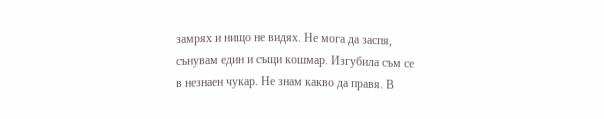замрях и нищо не видях. Не мога да заспя, сънувам един и същи кошмар. Изгубила съм се в незнаен чукар. Не знам какво да правя. В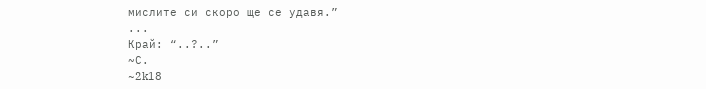мислите си скоро ще се удавя.”
...
Край: “..?..”
~С.
~2k18